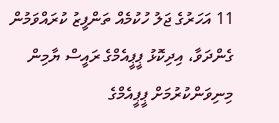11 އަހަރުގެ ޖަލު ހުކުމެއް ތަންފީޒު ކުރައްވަމުން ގެންދަވާ، އިދިކޮޅު ޕީޕީއެމްގެ ރައީސް ޔާމިން މިނިވަންކުރުމަށް ޕީޕީއެމްގެ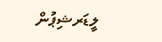ލީޑަރޝިޕުން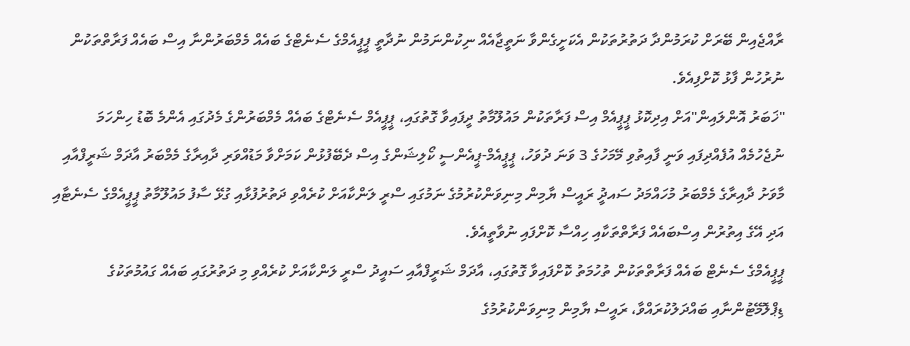ރާއްޖެއިން ބޭރަށް ކުރަމުންދާ ދަތުރުތަކުން އެކަށީގެންވާ ނަތީޖާއެއް ނިކުންނަމުން ނުދާތީ ޕީޕީއެމްގެ ސެނެޓްގެ ބައެއް މެމްބަރުންނާ އިސް ބައެއް ފަރާތްތަކުން ނުރުހުން ފާޅު ކޮށްފިއެވެ.
"ޚަބަރު އޮންލައިން"އަށް އިދިކޮޅު ޕީޕީއެމް އިސް ފަރާތަކުން މައުލޫމާތު ދީފައިވާ ގޮތުގައި، ޕީޕީއެމް ސެނެޓްގެ ބައެއް މެމްބަރުންގެ މެދުގައި އެންމެ ބޮޑު ހިންހަމަ ނުޖެހުމެއް އުފެއްދިފައި ވަނީ ފާއިތުވި މޭމަހުގެ 3 ވަނަ ދުވަހު، ޕީޕީއެމް-ޕީއެންސީ ކޯލިޝަންގެ އިސް ދެބޭފުޅުން ކަމަށްވާ މަޑުއްވަރި ދާއިރާގެ މެމްބަރު އާދަމް ޝަރީފްއާއި މާވަށު ދާއިރާގެ މެމްބަރު މުހައްމަދު ސައދުީ ރައީސް ޔާމިން މިނިވަންކުރުމުގެ ނަމުގައި ސްރީ ލަންކާއަށް ކުރެއްވި ދަތުރުފުޅާއި ގުޅޭ ސާފު މައުލޫމާތު ޕީޕީއެމްގެ ސެނެޓާއި އަދި އޭގެ އިތުރުން އިސްބައެއް ފަރާތްތަކާއި ހިއްސާ ކޮށްފައި ނުވާތީއެވެ.
ޕީޕީއެމްގެ ސެނެޓް ބައެއް ފަރާތްތަކުން ތުހުމަތު ކޮށްފައިވާ ގޮތުގައި، އާދަމް ޝަރީފްއާއި ސައީދު ސްރީ ލަންކާއަށް ކުރެއްވި މި ދަތުރުގައި ބައެއް ގައުމުތަކުގެ ޑިޕްލޮމޭޓުންނާއި ބައްދަލުކުރައްވާ، ރައީސް ޔާމިން މިނިވަންކުރުމުގެ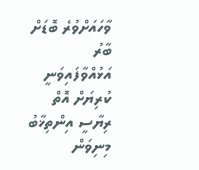ވާހައަށްވުރެ ބޮޑަށް ބާރު އަޅުއްވާފައިވަނީ ކުރިޔަށް އޮތް ރިޔާސީ އިންތިޚާބު މިނިވަން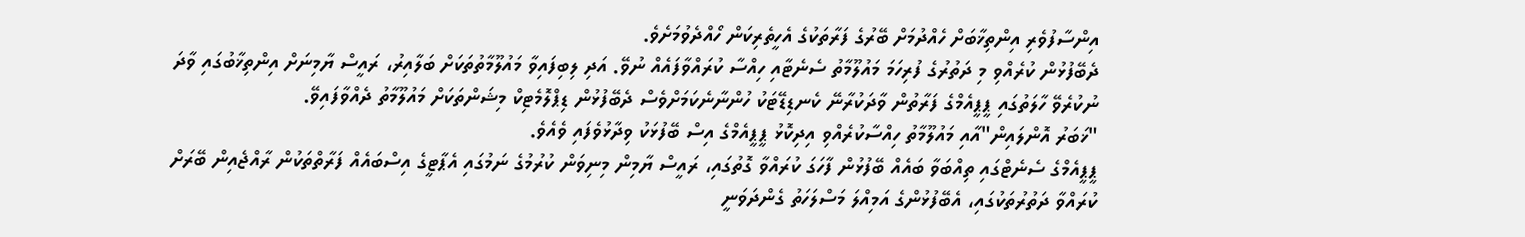އިންސާފުވެރި އިންތިޚާބަށް ހެއްދުމަށް ބޭރުގެ ފަރާތަކުގެ އެހީތެރިކަން ހޯއްދެވުމަށެވެ.
ދެބޭފުޅުން ކުރެއްވި މި ދަތުރުގެ ފުރިހަމަ މައުލޫމާތު ސެނެޓާއި ހިއްސާ ކުރައްވާފައެއް ނުވޭ. އަދި ލިބިފައިވާ މައުލޫމާތުތަކަށް ބަލާއިރު، ރައީސް ޔާމިނަށް އިންތިޚާބުގައި ވާދަ ނުކުރެވޭ ހާލަތުގައި ޕީޕީއެމްގެ ފަރާތުން ވާދަކުރާނޭ ކެނޑިޑޭޓަކު ހުންނާނެކަމަށްވެސް ދެބޭފުޅުން ޑިޕްލޮމެޓިކް މިޝަންތަކަށް މައުލޫމާތު ދެއްވާފައިވޭ.
"ޚަބަރު އޮންލައިން"އާއި މައުލޫމާތު ހިއްސާކުރެއްވި އިދިކޮޅު ޕީޕީއެމްގެ އިސް ބޭފުޅަކު ވިދާޅުވެފައި ވެއެވެ.
ޕީޕީއެމްގެ ސެނެޓްގައި ތިއްބަވާ ބައެއް ބޭފުޅުން ފާހަގަ ކުރައްވާ ގޮތުގައި، ރައީސް ޔާމިން މިނިވަން ކުރުމުގެ ނަމުގައި އެޕާޓީގެ އިސްބައެއް ފަރާތްތަކުން ރާއްޖެއިން ބޭރަށް ކުރައްވާ ދަތުރުތަކުގައި، އެބޭފުޅުންގެ އަމިއްލަ މަސްލަހަތު ގެންދަވަނީ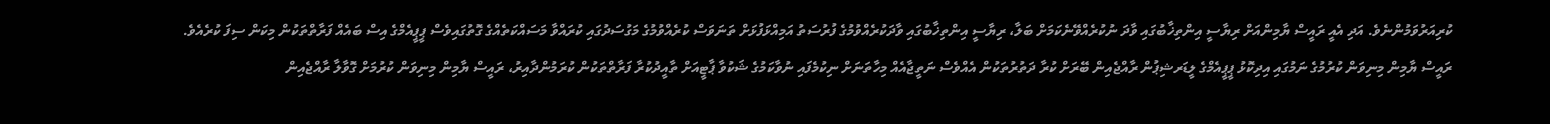ކުރިއަރުވަމުންނެވެ. އަދި އެއީ ރައީސް ޔާމިންއަށް ރިޔާސީ އިންތިޚާބުގައި ވާދަ ނުކުރެއްވޭނެކަމަށް ބަލާ، ރިޔާސީ އިންތިޚާބުގައި ވާދަކުރެއްވުމުގެ ފުރުސަތު އަމިއްޅަފުޅަށް ތަނަވަސް ކުރެއްވުމުގެ މަގުސަދުގައި ކުރައްވާ މަސައްކަތެއްގެ ގޮތުގައިވެސް ޕީޕީއެމްގެ އިސް ބައެއް ފަރާތްތަކުން މިކަން ސިފަ ކުރެއެވެ.
ރައީސް ޔާމިން މިނިވަން ކުރުމުގެ ނަމުގައި އިދިކޮޅު ޕީޕީއެމްގެ ލީޑަރޝިޕުން ރާއްޖެއިން ބޭރަށް ކުރާ ދަތުރުތަކުން އެއްވެސް ނަތީޖާއެއް މިހާތަނަށް ނިކުމެފައި ނުވާކަމުގެ ޝަކުވާ ޕާޓީއަށް ތާއީދުކުރާ ފަރާތްތަކުން ކުރަމުންދާއިރު، ރައީސް ޔާމިން މިނިވަން ކުރުމަށް ގޮވާލާ ރާއްޖެއިން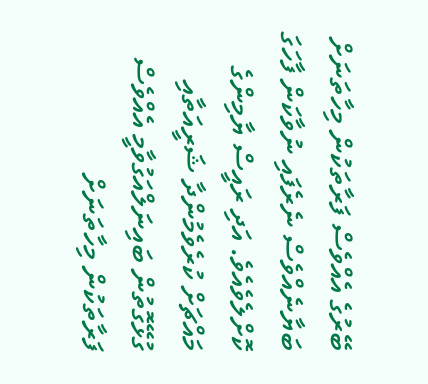ބޭރުގެ އެއްވެސް ފަރާތަކުން މިހާތަނަށް ބަޔާނެއްވެސް ނެރެފައި ނުވާކަން ފާހަގަ ކޮށްލެވެއެވެ. އަދި ރައީސް ޔާމިންގެ މައްޗަށް ކުރެވެމުންދާ ޝަރީއަތާއި ގުޅޭގޮތުން ބައިނަލްއަގުވާމީ އެއްވެސް ފަރާތަކުން މިހާތަނަށް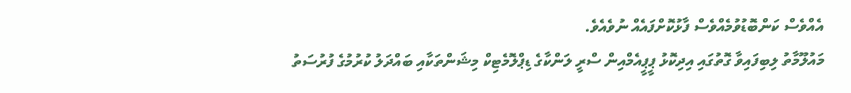އެއްވެސް ކަންބޮޑުވުމެއްވެސް ފާޅުކޮށްފައެއް ނުވެއެވެ.
މައުލޫމާތު ލިބިފައިވާ ގޮތުގައި އިދިކޮޅު ޕީޕީއެމްއިން ސްރީ ލަންކާގެ ޑިޕްލޮމެޓިކް މިޝަންތަކާއި ބައްދަލު ކުރުމުގެ ފުރުސަތު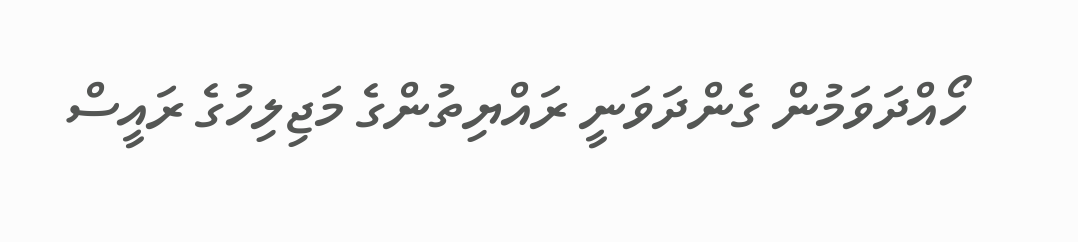ހޯއްދަވަމުން ގެންދަވަނީ ރައްޔިތުންގެ މަޖިލިހުގެ ރައީސް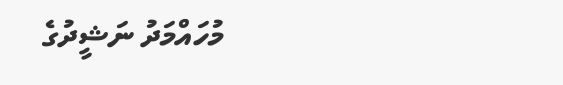މުހައްމަދު ނަޝީދުގެ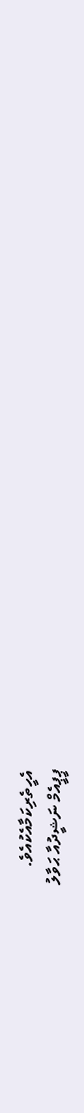އެހީތެރިކަމާއެކުއެވެ.
ޕީޕީއެމް ނަޝީދުއާ ޙަވާލު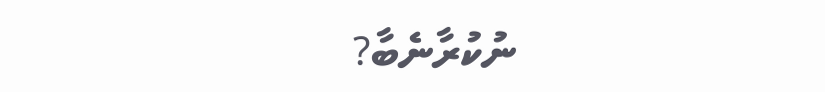ނުކުރާނެބާ?